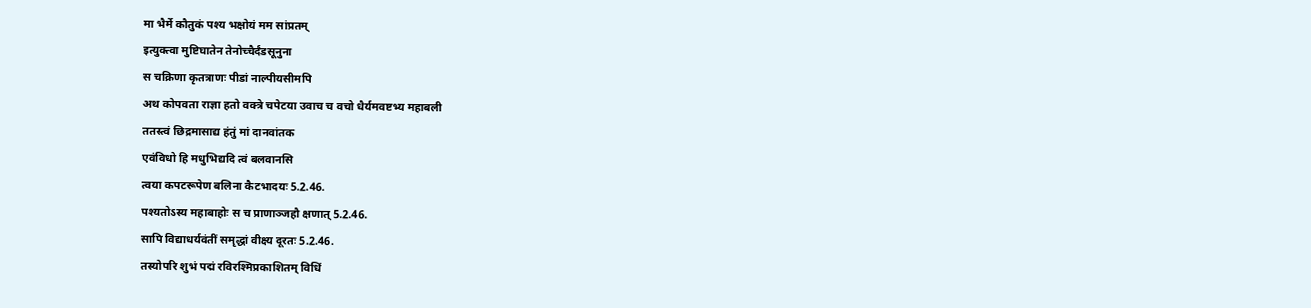मा भैर्मे कौतुकं पश्य भक्षोयं मम सांप्रतम्
इत्युक्त्वा मुष्टिघातेन तेनोच्चैर्दंडसूनुना
स चक्रिणा कृतत्राणः पीडां नाल्पीयसीमपि
अथ कोपवता राज्ञा हतो वक्त्रे चपेटया उवाच च वचो धैर्यमवष्टभ्य महाबली
ततस्त्वं छिद्रमासाद्य हंतुं मां दानवांतक
एवंविधो हि मधुभिद्यदि त्वं बलवानसि
त्वया कपटरूपेण बलिना कैटभादयः 5.2.46.
पश्यतोऽस्य महाबाहोः स च प्राणाञ्जहौ क्षणात् 5.2.46.
सापि विद्याधर्यवंतीं समृद्धां वीक्ष्य दूरतः 5.2.46.
तस्योपरि शुभं पद्मं रविरश्मिप्रकाशितम् विधिं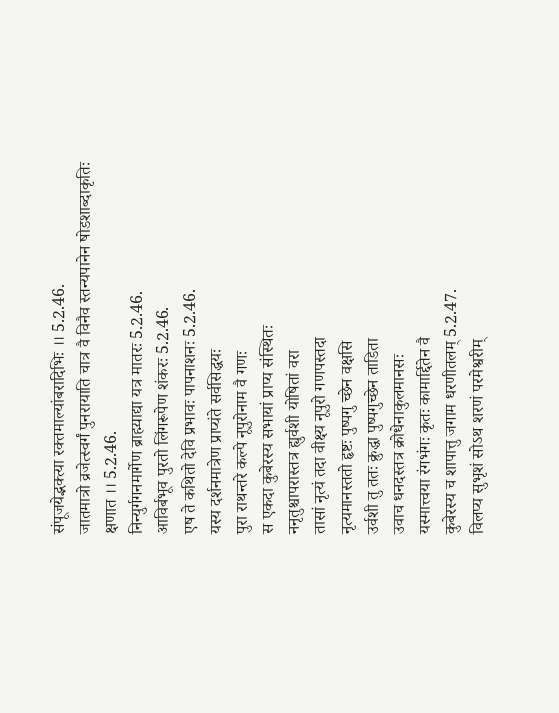संपूजयेद्भक्त्या रक्तमाल्यांबरादिभिः ।। 5.2.46.
जातमात्रो व्रजेत्स्वर्गं पुनरायाति चात्र वै विनैव स्तन्यपानेन षोडशाब्दाकृतिः क्षणात ।। 5.2.46.
निन्युर्गगनमार्गेण ब्राह्म्याद्या यत्र मातरः 5.2.46.
आविर्बभूव पुरतो लिंगरूपेण शंकरः 5.2.46.
एष ते कथितो देवि प्रभावः पापनाशनः 5.2.46.
यस्य दर्शनमात्रेण प्राप्यंते सर्वसिद्धयः
पुरा राथन्तरे कल्पे नूपुरोनाम वै गणः
स एकदा कुबेरस्य सभायां प्राप्य संस्थितः
ननृतुश्चापरास्तत्र ह्युर्वशी योषितां वरा
तासां नृत्यं तदा वीक्ष्य नूपुरो गणपस्तदा
नृत्यमानस्ततो हृष्टः पुष्पगु च्छेन वक्षसि
उर्वशी तु ततः क्रुद्धा पुष्पगुच्छेन ताडिता
उवाच धनदस्तत्र क्रोधेनाकुलमानसः
यस्मात्त्वया रंगभंगः कृतः कामार्द्दितेन वै
कुबेरस्य च शापात्तु जगाम धरणीतलम् 5.2.47.
विलप्य सुभृशं सोऽथ शरणं परमेश्वरीम्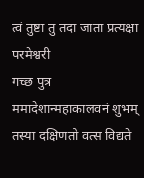त्वं तुष्टा तु तदा जाता प्रत्यक्षा परमेश्वरी
गच्छ पुत्र ममादेशान्महाकालवनं शुभम्
तस्या दक्षिणतो वत्स विद्यते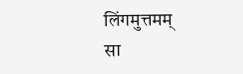लिंगमुत्तमम्
सा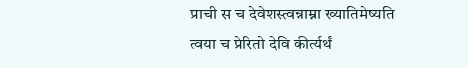प्राची स च देवेशस्त्वन्नाम्ना ख्यातिमेष्यति
त्वया च प्रेरितो देवि कीर्त्यर्थं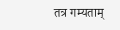तत्र गम्यताम्